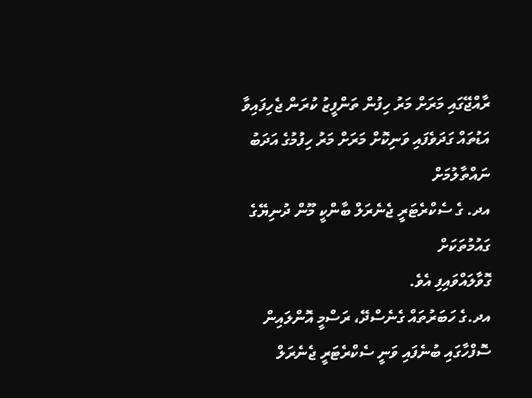ރާއްޖޭގައި މަރަށް މަރު ހިފުން ތަންފީޒު ކުރަން ޖެހިފައިވާ
އަޑުތައް ގަދަވެފައި ވަނިކޮށް މަރަށް މަރު ހިފުމުގެ އަދަބު ނައްތާލުމަށް
އދ. ގެ ސެކްރެޓަރީ ޖެނެރަލް ބާންކީ މޫން ދުނިޔޭގެ ގައުމުތަކަށް
ގޮވާލައްވައިފި އެވެ.
އދ.ގެ ހަބަރުތައް ގެނެސްދޭ، ރަސްމީ އޮންލައިން ސޮފްހާގައި ބުނެފައި ވަނީ ސެކްރެޓަރީ ޖެނެރަލް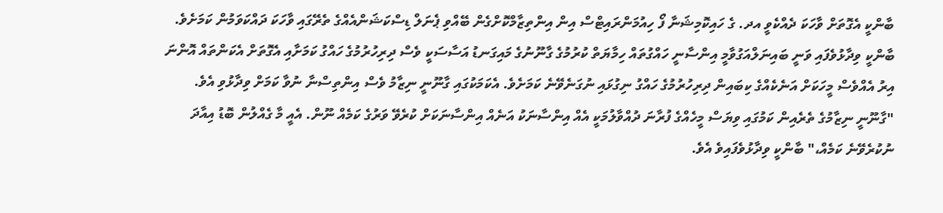ބާންކީ އެގޮތަށް ވާހަކަ ދެއްކެވީ އދ. ގެ ހައިކޮމިޝަނާ ފޯ ހިއުމަންރައިޓްސް އިން އިންތިޒާމްކޮށްގެން ބޭއްވި ޕެނަލް ޑިސްކަޝަންއެއްގެ ތެރޭގައި ވާހަކަ ދައްކަވަމުން ކަމަށެވެ.
ބާންކީ ވިދާޅުވެފައި ވަނީ ބައިނަލްއަގުވާމީ އިންސާނީ ހައްގުތައް ހިމާޔަތް ކުރުމުގެ ގާނޫނުގެ މައިގަނޑު އަސާސަކީ ވެސް ދިރިހުރުމުގެ ހައްގު ކަމަށާއި އެގޮތަށް އެކަންތައް އޮންނަ އިރު އެއްވެސް މީހަކަށް އަނެކެއްގެ ކިބައިން ދިރިހުރުމުގެ ހައްގު ނިގުޅައި ނުގަނެވޭނެ ކަމަށެވެ. އެކަމަކުގައި ގާނޫނީ ނިޒާމު ވެސް އިންތިސްނާ ނުވާ ކަމަށް ވިދާޅުވި އެވެ.
"ގާނޫނީ ނިޒާމުގެ ތެރެއިން ކަމުގައި ވިޔަސް މީހެއްގެ ފުރާނަ ދުއްވާލުމަކީ އެއް އިންސާނަކު އަނެއް އިންސާނަކަށް ކުރެވޭ ވަރުގެ ކަމެއް ނޫން. އެއީ މާ ގެއްލުން ބޮޑު އިއާދަ ނުކުރެވޭނެ ކަމެއް،" ބާންކީ ވިދާޅުވެފައިވެ އެވެ.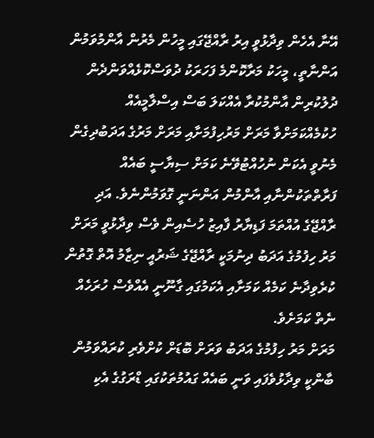އޭނާ އެހެން ވިދާޅުވީ އިރު ރާއްޖޭގައި މީހުން މެރުން އާންމުވަމުން އަންނާތީ، މީހަކު މަރާކޮންމެ ފަހަރަކު ދުވަސްކޮޅެއްވަންދެން ދުލުކުރިން އާންމުކުރާ އެއްކަލަ ބަސް އިސްލާމީއެއް ހުކުމެއްކަމަށްވާ މަރަށް މަރުހިފުމަށާއި މަރަށް މަރުގެ އަދަބުދިގެން މެނުވީ އެކަން ނުހުއްޓުވޭނެ ކަމަށް ސިޔާސީ ބައެއް ފަރާތްތަކުންނާއި އާންމުން އަންނަނީ ގޮވަމުންނެވެ. އަދި ރާއްޖޭގެ އުއްތަމަ ފަޑިޔާރު ފާއިޒު ހުސެއިން ވެސް ވިދާޅުވީ މަރަށް މަރު ހިފުމުގެ އަދަބު ދިނުމަކީ ރާއްޖޭގެ ޝަރުއީ ނިޒާމު އޮތް ގޮތުން ކުރެވިދާނެ ކަމެއް ކަމަށާއި އެކަމުގައި ގާނޫނީ އެއްވެސް ހުރަހެއް ނެތް ކަމަށެވެ.
މަރަށް މަރު ހިފުމުގެ އަދަބު ވަރަށް ބޮޑަށް ކުށްވެރި ކުރައްވަމުން ބާންކީ ވިދާޅުވެފައި ވަނީ ބައެއް ގައުމުތަކުގައި ޑްރަގުގެ އެކި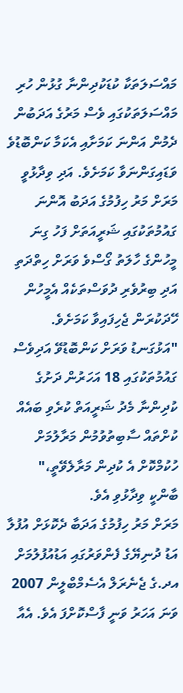މައްސަލަތަކާ ކުޑަކުދިންނާ ގުޅުން ހުރި މައްސަލަތަކުގައި ވެސް މަރުގެ އަދަބުން ދެމުން އަންނަ ކަމަށާއި އެކަމާ ކަންބޮޑުވެ ވަޑައިގަންނަވާ ކަމަށެވެ. އަދި ވިދާޅުވީ މަރަށް މަރު ހިފުމުގެ އަދަބު އޮންނަ ގައުމުތަކުގައި ޝަރީއަތަށް ފަހު ގިނަ މީހުންގެ ހާލަތު ގޯސްވެ ވަރަށް ހިތްދަތި އަދި ބިރުވެރި ދުވަސްތަކެއް އެމީހުން ހޭދަކުރަން ޖެހިފައިވާ ކަމަށެވެ.
"އަޅުގަނޑު ވަރަށް ކަންބޮޑުވޭ އަދިވެސް ގައުމުތަކުގައި 18 އަހަރުން ދަށުގެ ކުދިންނާ މެދު ޝަރީއަތް ކުރެވި ބައެއް ކުށްތައް ސާބިތުވުމުން މަރާލުމަށް ހުކުމްކޮށް އެ ކުދިން މަރާލެވޭތީ،" ބާންކީ ވިދާޅުވި އެވެ.
މަރަށް މަރު ހިފުމުގެ އަދަބާ ދެކޮޅަށް އުފުލާ އަޑު ދުނިޔޭގެ ފެންވަރުގައި އަޑުއުފުލުމަށް އދ.ގެ ޖެނެރަލް އެސެމްބްލީން 2007 ވަނަ އަހަރު ވަނީ ފާސްކޮށްފަ އެވެ. އެއާ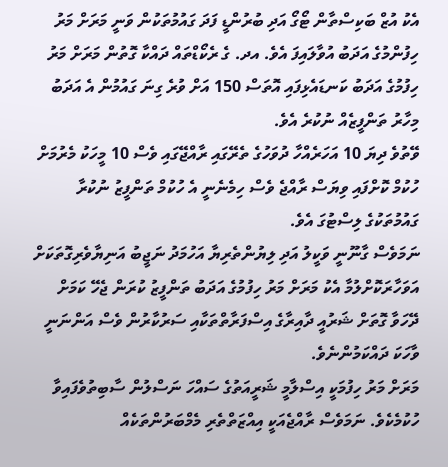އެކު އުޒް ބަކިސްތާން ޓޯގޯ އަދި ބުރުންޑީ ފަދަ ގައުމުތަކުން ވަނީ މަރަށް މަރު ހިފުންމުގެ އަދަބު އުވާލައިފަ އެވެ. އދ. ގެ ރެކޯޑްތައް ދައްކާ ގޮތުން މަރަށް މަރު ހިފުމުގެ އަދަބު ކަނޑައެޅިފައި އޮތަސް 150 އަށް ވުރެ ގިނަ ގައުމުން އެ އަދަބު މިހާރު ތަންފީޒެއް ނުކުރެ އެވެ.
ވޭތުވެ ދިޔަ 10 އަހަރެއްހާ ދުވަހުގެ ތެރޭގައި ރާއްޖޭގައި ވެސް 10 މީހަކު މެރުމަށް ހުކުމް ކޮށްފައި ވިޔަސް ރާއްޖެ ވެސް ހިމެނެނީ އެ ހުކުމް ތަންފީޒު ނުކުރާ ގައުމުތަކުގެ ލިސްޓުގަ އެވެ.
ނަމަވެސް ގާނޫނީ ވަކީލު އަދި ލިޔުންތެރިޔާ އަހުމަދު ނަޖީބު އަނިޔާވެރިގޮތަކަށް އަވަހާރަކޮށްލުމާ އެކު މަރަށް މަރު ހިފުމުގެ އަދަބު ތަންފީޒު ކުރަން ޖެހޭ ކަމަށް ދޭހަވާ ގޮތަށް ޝަރުއީ ދާއިރާގެ އިސްފަރާތްތަކާއި ސަރުކާރުން ވެސް އަންނަނީ ވާހަކަ ދައްކަމުންނެވެ.
މަރަށް މަރު ހިފުމަކީ އިސްލާމީ ޝަރީއަތުގެ ސައްހަ ނަސްލުން ސާބިތުވެފައިވާ ހުކުމެކެވެ. ނަމަވެސް ރާއްޖެއަކީ އިއްޒަތްތެރި މެމްބަރުންތަކެއް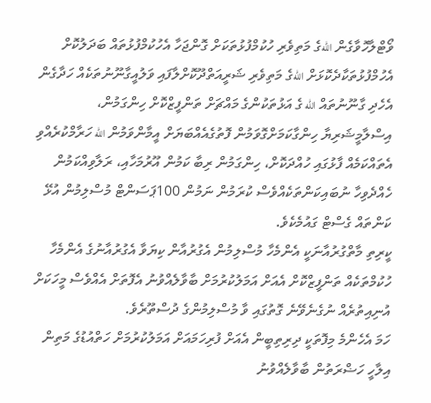ވޯޓްލާހޮވާގެން اللهގެ މަތިވެރި ހުކުމްފުޅުތަކަށް ގޮންޖަހާ އެހުކުމްފުޅުތައް ބަދަލުކޮށް އެހުމްފުޅުތަކާދެކޮޅަށް اللهގެ މަތިވެރި ޝަރީއަތްދޫކޮށްލާފައި ވަލުއީގާނޫނުތަކެއް ހަދާގެން އެހެދި ގާނޫނުތައް الله ގެ އަޅުތަކުންގެ މައްޗަށް ތަންފީޒްކޮށް ހިންގަމުން، އިސްލާމީޝަރިޔާ ހިންގާކަމަށްގޮވަމުން ފޮތުގެއެއްބަޔަށް އީމާންވަމުން الله ހަރާމްކުރެއްވި އެތައްކަމެއް ފާޅުގައި ހުއްދަކޮށް، ހިންގަމުން ރިބާ ކަމުން އޫރުމަހާއި، ރަލާވިއްކަމުން ހެއްދެވިހާ ނުބައިކަންތަކެއްވެސް ކުރަމުން ނަމުން 100ޕަސަންޓް މުސްލިމުން އުޅޭ ކަންތައް ގެސްޓް ގައުމެކެވެ.
ކީރިތި މާތްގުރުއާނަކީ އެންމެހާ މުސްލިމުން އެގުރުއާން ކިޔަވާ އެގުރުއާނުގެ އެންމެހާ ހުކުމްތަކެއް ތަންފީޒްކޮށް އެއަށް އަމަލުކުރުމަށް ބާވާލެއްވުނު އެފޮތަށް އެއްވެސް މީހަކަށް އުނިއިތުރެއް ނުގެނެވޭނެ ގޮތުގައި ވާ މުސްލިމުންގެ ދުސްތޫރެވެ.
ހަމަ އެހެންމެ މިފޮތަކީ ދިރިތިބީން އެއަށް ފުރިހަމައަށް އަމަލުކުރުމަށް ހަތްއުޑުގެ މަތިން އިލާހީ ހަޟްރަތުން ބާވާލެއްވުނު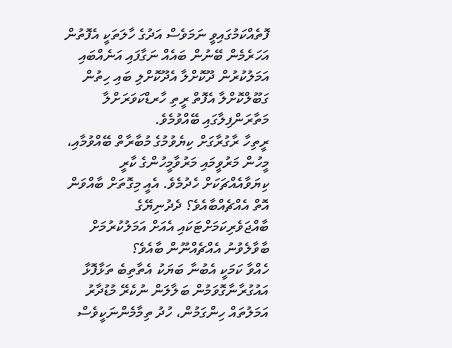ފޮތެއްކަމުގައިވީ ނަމަވެސް އަދުގެ ހާލަތަކީ އެފޮތުން އަހަރެމެން ބޭނުން ބައެއް ނަގާފައި އަނެއްބައި އަމަލުކުރުން ދޫކޮށްލާ އެދޫކޮށްލި ބައި ހިތުން ގަބޫލްކޮށްލާ އެފޮތް ރީތި ހާރޑްކަވަރަށްލާ މަތާރަންފިލާގައި ބޭއްވުމެވެ.
ރީތިހާ ރާގުރާގަށް ކިޔެވުމުގެ މުބާރާތް ބޭއްވުމާއި، މީހުން މަރުވީމައި މަރުވާމީހުންގެ ކާރީ ކިޔަވާއެއްޗަކަށް ހެދުމެވެ. އެއީ މިގޮތަށް ބާއްވަން އޮތް އެއްޗެއްބާއެވެ؟ ދެދުނިޔޭގެ ބާއްޖަވެރިކަމަށްޓަކައި އެއަށް އަމަލުކުރުމަށް ބާވާލެވުނު އެއްޗެއްނޫން ބާއެވެ؟
ހެއްވާ ކަމަކީ އެބުނާ ބަޔަކު އެތާތިބެ ތަޅާފޮޅާ އައުގުރާނާގޮވަމުން ބަލާލަން ނުކެރޭ މުޑުދާރު އަމަލުތައް ހިންގަމުން، ހުދު ތިމާމެންނަކީވެސް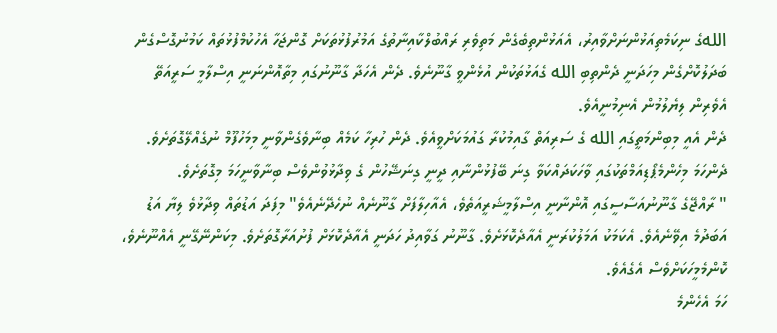اللهގެ ނިކަމެތިއަޅުންނަށްވާއިރު، އެއަޅުންތިބެގެން މަތިވެރި ރައްބުލްކާއިނާތުގެ އަމުރުފުޅުތަކަށް ގޮންޖަހާ އެހުކުމްފުޅުތައް ކަމުނުގޮސްގެން ބަދަލުކޮށްގެން މިހަދަނީ ދެންތިބި الله ގެއަޅުތަކުން އުޅެންވީ ގާނޫނެވެ. ދެން އެހަދާ ގާނޫނުގައި މިތާއޮންނަނީ އިސްލާމީ ސަރީއަތޭ އެވެރިން ލިޔެލުމުން އެނިމުނީއެވެ.
ދެން އެއީ މިބިންމަތީގައި الله ގެ ސަރިއަތް ގާއިމުކުރާ ގައުމަކަށްވީއެވެ. ދެން ހުރިހާ ކަމެއް ބިނާވެގެންވާނީ މިމަހުފޫމް ނުގެއްލޭގޮތަށެވެ. ދެންހަމަ މިހެންމެޕޯޑިއަމްތަކުގައި ވާހަކަދައްކަވާ ގިނަ ބޭފުޅުންނާއި ދީނީ ގިނަޝޭހުން ގެ ވިދާޅުވުންވެސް ބިނާވާނީހަމަ މިގޮތަށެވެ.
" ރާއްޖޭގެ ގާނޫނުއަސާސީގައި އޮންނާނީ އިސްލާމީޝަރީއަތެވެ، އެއާހިލާފަށް ގާނޫނެއް ނުހެދޭނެއެވެ" މިފަދަ އަޑުތައް ވިދާޅުވެ ލިޔާ އަޑު އަބަދުމެ އިވޭނެއެވެ. އެކަމަކު އަމަލުކުރަނީ އެއާދެކޮޅަށެވެ. ގާނޫނު ގަވާއިދު ހަދަނީ އެއާދެކޮޅަށް ފުށުއަރާގޮތަށެވެ. މިކަންނޭގޭނީ އެއްނޫނެވެ، ކޮންމެމީހަކަށްވެސް އެގެއެވެ.
ހަމަ އެހެންމެ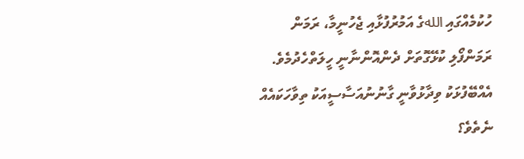ހުކުމެއްގައި اللهގެ އަމުރުފުޅާއި ޖެހުނީމާ، ރަމަން ރަމަންފޯލި ކުޅޭގޮތަށް ދެންއޮންނާނީ ހީލަތްހެދުމެވެ. އެއްބޭފުޅަކު ވިދާޅުވާނީ ގާނުނުއަސާސީއަކު ތިވާހަކައެއް ނެތެވެ؟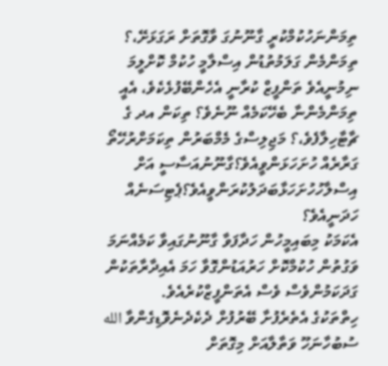ތިމަންނަހުކުމްކުރީ ގާނޫނުގަ ވާގޮތަށް ރަގަޅަށޭ،؟ ތިމަންމެން ގަލަމުތުޑުން އިސްލާމީ ހުކުމް ކޮށްލީމަ ނިމުނީއެވެ ތަންފީޒް ކުރާނީ އެހެންބޭފުޅެކެވެ، އެއީ ތިމަންމެންނާ ބެހޭކަމެއް ނޫނެވެ؟ ތިކަން އދ ގެ ޗާޓާހިލާފެވެ،؟ މަޖިލިސްގެ މެމްބަރުން ތިކަމަށްރުހޭތޯ ގަރާރެއް ހުށަހަޅަންވީއެވެ؟ގާނޫނުއަސާސީ އަށް އިސްލާހުހުށަހަޅާބަދަލުކުރަންވީއެވެ؟ޕެޓިސަނެއް ހަދަނީއެވެ؟
އެކަމަކު މިބައިމީހުން ހަދާފަވާ ގާނޫނުގައިވާ ކަމެއްނަމަ ވަގުތުން ހުކުމްކޮށް ހަރުއަޑުންގޮވާ ހަމަ އެއިދާރާތަކުން ގަދަކަމުންވެސް ވެސް އެތަންފީޒްކުރެއެވެ.
ހިތްތަކުގެ އެތެރެފުށާ ބޭރުފުށް ދެކެދެނެވޮޑިގެންވާ الله ސުބުހާނަހޫ ވަތާލާއަށް މިގޮތަށް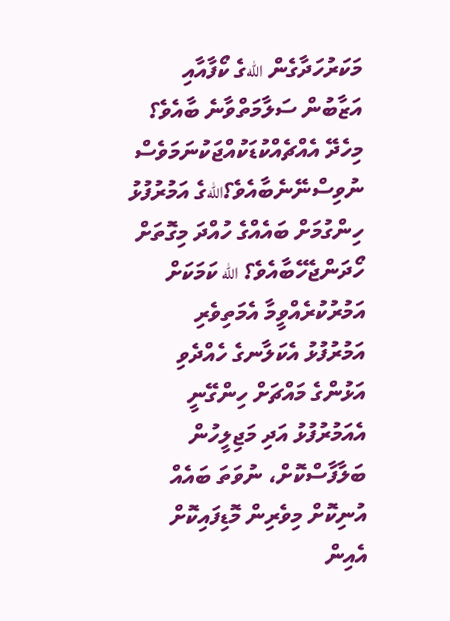މަކަރުހަދާގެން اللهގެ ކޯފާއާއި އަޒާބުން ސަލާމަތްވާނެ ބާއެވެ؟
މިހެދޭ އެއްޗެއްކުޑަކުއްޖަކުނަމަވެސް ނުވިސްނޭނެބާއެވެ؟اللهގެ އަމުރުފުޅު ހިންގުމަށް ބައެއްގެ ހުއްދަ މިގޮތަށް ހޯދަންޖެހޭބާއެވެ؟ الله ކަމަކަށް އަމުރުކުރެއްވީމާ އެމަތިވެރި އަމުރުފުޅު އެކަލާނގެ ހެއްދެވި އަޅުންގެ މައްޗަށް ހިންގޭނީ އެއަމުރުފުޅު އަދި މަޖިލީހުން ބަލާފާސްކޮށް، ނުވަތަ ބައެއް އުނިކޮށް މިވެރިން މޮޑިފައިކޮށް އެއިން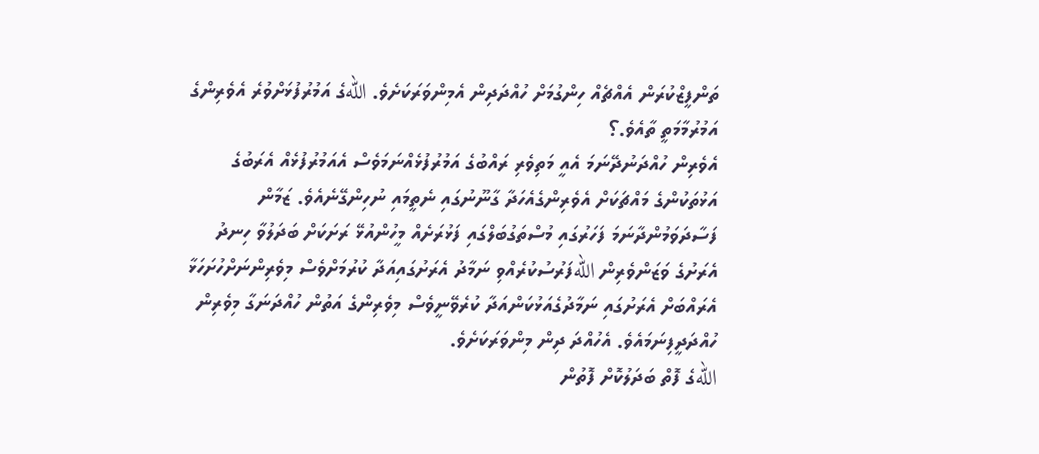ތަންފީޒްކުރަން އެއްޗެއް ހިންގުމަށް ހުއްދަދިން އެމިންވަރަކަށެވެ. اللهގެ އަމުރުފުޅަށްވުރެ އެވެރިންގެ އަމުރުމާމަތީ ތާއެވެ.؟
އެވެރިން ހުއްދަނުދޭނަމަ އެއީ މަތިވެރި ރައްބުގެ އަމުރުފުޅެއްނަމަވެސް އެއަމުރުފުޅެއް އެރަބުގެ އަޅުތަކުންގެ މައްޗަކަށް އެވެރިންގެއެހަދާ ގާނޫނުގައި ނެތީމައި ނުހިންގޭނެއެވެ. ޒަމާން ފަސާދަވަމުންދާނަމަ ފަހަރުގައި މުސްތަގުބަލްގައި ފަޅުރަށެއް މީހުންއުޅޭ ރަށަކަށް ބަދަލުވާ ހިނދު އެރަށުގެ ވަޒަންވެރިން اللهފަރުސުކުރެއްވި ނަމާދު އެރަށުގައިއަދާ ކުރުމަށްވެސް މިވެރިންނަށްހުށަހަޅާ އެރައްބަށް އެރަށުގައި ނަމާދުގެއަޅުކަންއަދާ ކުރެވޭނީވެސް މިވެރިންގެ އަތުން ހުއްދަނަގާ މިވެރިން ހުއްދަދީފިނަމައެވެ. އެހުއްދަ ދިން މިންވަރަކަށެވެ.
اللهގެ ފޮތް ބަދަލުކޮށް ފޮތުން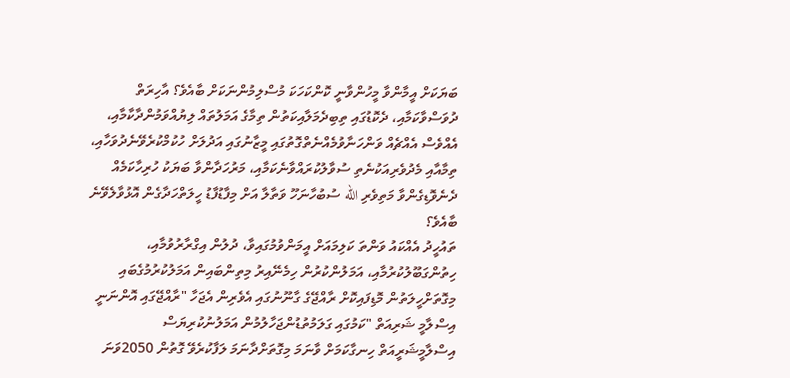ބަޔަކަށް އީމާންވާ މީހުންވާނީ ކޮންކަހަކަ މުސްލިމުންނަކަށް ބާއެވެ؟ އާހިރަތް ދުވަސްވާކަމާއި، ދެކޮޑުގައި ތިބިދެމަލާއިކަތުން ތިމާގެ އަމަލުތައް ލިޔުއްވަމުންދާކާމާއި، އެއްވެސް އެއްޗެއް ވަންހަނާވުމެއްނެތްގޮތުގައި މީޒާނުގައި އަދުލަށް ހުކުމްކުރެވޭނެދުވަހާއި، ތިމާއާއި މެދުވެރިއަކުނެތި ސުވާލުކުރައްވާނެކަމާއި، މަރުހަދާންވާ ބަޔަކު ހުރިހާކަމެއް ދެނެވޮޑިގެންވާ މަތިވެރި الله ސުބުހާނަހޫ ވަތާލާ އަށް މިފާޑުފާޑު ހީލަތްހަދާގެން އޮޅުވާލެވޭނެ ބާއެވެ؟
ތައުހީދު އެއްކައު ވަންތަ ކަލިމައަށް އީމަންވުމުގައިވާ، ދުލުން އިގްރާރުވުމާއި، ހިތުންގަބޫލުކުރުމާއި، އަމަލުންކުރުން ހިމެނޭއިރު މިތިންބައިން އަމަލުކުރުމުގެބައި މިގޮތަށްހީލަތުން މޮޑިފައިކޮށް ރާއްޖޭގެ ގާނޫނުގައި އެވެރިން އެޖަހާ "ރާއްޖޭގައި އޮންނަނީ އިސްލާމީ ޝަރިއަތް "ކަމުގައި ގަލަމުތުޑުންޖަހާލުމުން އަމަލުނުކުރިޔަސް އިސްލާމީޝަރީއަތް ހިނގާކަމަށް ވާނަމަ މިގޮތަށްދާނަމަ ލަފާކުރެވޭ ގޮތުން 2050ވަނަ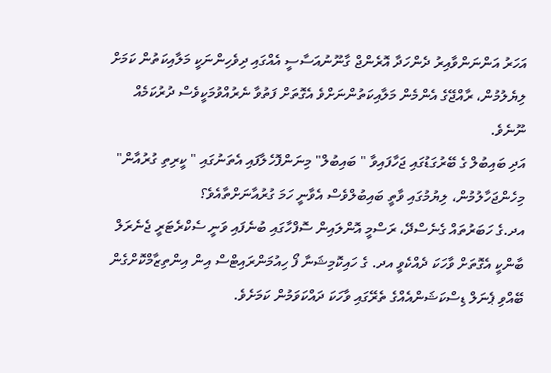އަހަރު އަންނަންވާއިރު ދެންހަދާ އޮރެންޖް ގާނޫނުއަސާސީ އެއްގައި ދިވެހިންނަކީ މަލާއިކަތުން ކަމަށް ލިޔެލުމުން، ރާއްޖޭގެ އެންމެން މަލާއިކަތުންނަށްވެ އެގޮތަށް ފަތުވާ ނެރުއްވުމަކީވެސް ދުރުކަމެއް ނޫނެވެ.
އަދި ބައިބުލް ގެ ބޭރުގަޑުގައި ޖަހާފައިވާ " ބައިބުލް" މިނަންފޮހެލާފައި އެތަނުގައި " ކީރިތި ގުރުއާން" މިހެންޖަހާލުމުން، ލިޔުމުގައި ވާތީ ބައިބުލްވެސް އެވާނީ ހަމަ ގުރުއާނަށްތާއެވެ؟
އދ.ގެ ހަބަރުތައް ގެނެސްދޭ، ރަސްމީ އޮންލައިން ސޮފްހާގައި ބުނެފައި ވަނީ ސެކްރެޓަރީ ޖެނެރަލް ބާންކީ އެގޮތަށް ވާހަކަ ދެއްކެވީ އދ. ގެ ހައިކޮމިޝަނާ ފޯ ހިއުމަންރައިޓްސް އިން އިންތިޒާމްކޮށްގެން ބޭއްވި ޕެނަލް ޑިސްކަޝަންއެއްގެ ތެރޭގައި ވާހަކަ ދައްކަވަމުން ކަމަށެވެ.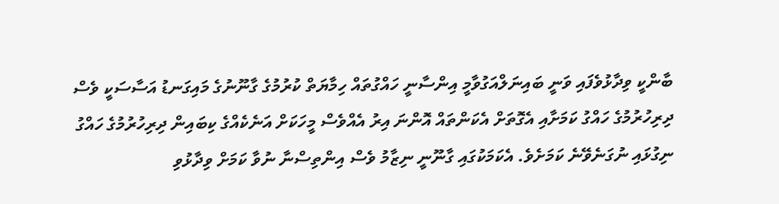ބާންކީ ވިދާޅުވެފައި ވަނީ ބައިނަލްއަގުވާމީ އިންސާނީ ހައްގުތައް ހިމާޔަތް ކުރުމުގެ ގާނޫނުގެ މައިގަނޑު އަސާސަކީ ވެސް ދިރިހުރުމުގެ ހައްގު ކަމަށާއި އެގޮތަށް އެކަންތައް އޮންނަ އިރު އެއްވެސް މީހަކަށް އަނެކެއްގެ ކިބައިން ދިރިހުރުމުގެ ހައްގު ނިގުޅައި ނުގަނެވޭނެ ކަމަށެވެ. އެކަމަކުގައި ގާނޫނީ ނިޒާމު ވެސް އިންތިސްނާ ނުވާ ކަމަށް ވިދާޅުވި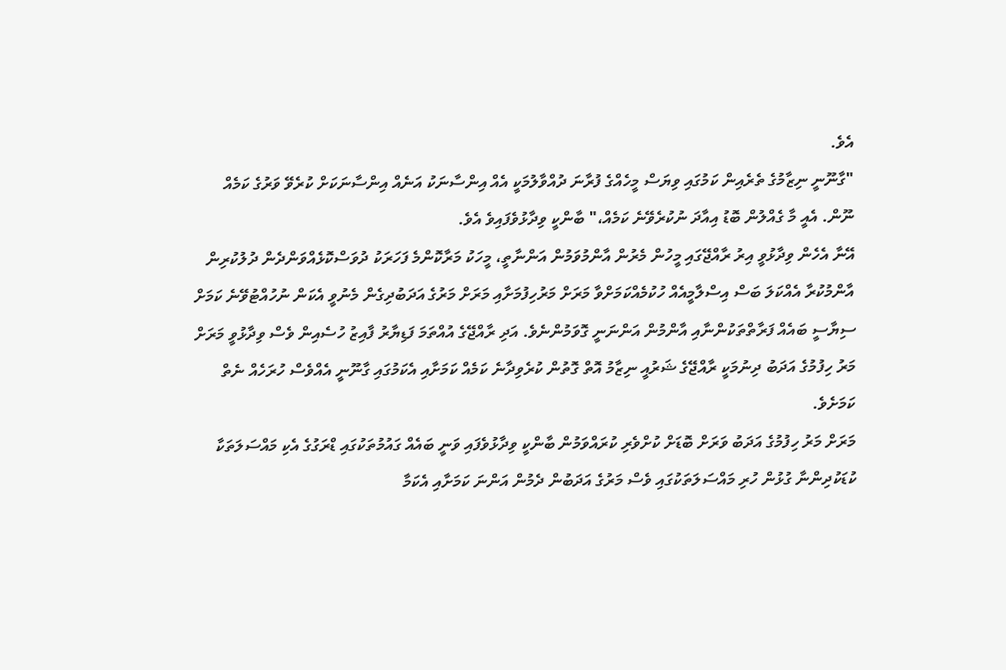އެވެ.
"ގާނޫނީ ނިޒާމުގެ ތެރެއިން ކަމުގައި ވިޔަސް މީހެއްގެ ފުރާނަ ދުއްވާލުމަކީ އެއް އިންސާނަކު އަނެއް އިންސާނަކަށް ކުރެވޭ ވަރުގެ ކަމެއް ނޫން. އެއީ މާ ގެއްލުން ބޮޑު އިއާދަ ނުކުރެވޭނެ ކަމެއް،" ބާންކީ ވިދާޅުވެފައިވެ އެވެ.
އޭނާ އެހެން ވިދާޅުވީ އިރު ރާއްޖޭގައި މީހުން މެރުން އާންމުވަމުން އަންނާތީ، މީހަކު މަރާކޮންމެ ފަހަރަކު ދުވަސްކޮޅެއްވަންދެން ދުލުކުރިން އާންމުކުރާ އެއްކަލަ ބަސް އިސްލާމީއެއް ހުކުމެއްކަމަށްވާ މަރަށް މަރުހިފުމަށާއި މަރަށް މަރުގެ އަދަބުދިގެން މެނުވީ އެކަން ނުހުއްޓުވޭނެ ކަމަށް ސިޔާސީ ބައެއް ފަރާތްތަކުންނާއި އާންމުން އަންނަނީ ގޮވަމުންނެވެ. އަދި ރާއްޖޭގެ އުއްތަމަ ފަޑިޔާރު ފާއިޒު ހުސެއިން ވެސް ވިދާޅުވީ މަރަށް މަރު ހިފުމުގެ އަދަބު ދިނުމަކީ ރާއްޖޭގެ ޝަރުއީ ނިޒާމު އޮތް ގޮތުން ކުރެވިދާނެ ކަމެއް ކަމަށާއި އެކަމުގައި ގާނޫނީ އެއްވެސް ހުރަހެއް ނެތް ކަމަށެވެ.
މަރަށް މަރު ހިފުމުގެ އަދަބު ވަރަށް ބޮޑަށް ކުށްވެރި ކުރައްވަމުން ބާންކީ ވިދާޅުވެފައި ވަނީ ބައެއް ގައުމުތަކުގައި ޑްރަގުގެ އެކި މައްސަލަތަކާ ކުޑަކުދިންނާ ގުޅުން ހުރި މައްސަލަތަކުގައި ވެސް މަރުގެ އަދަބުން ދެމުން އަންނަ ކަމަށާއި އެކަމާ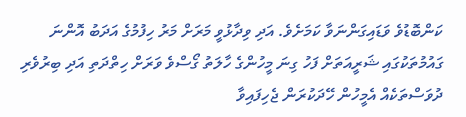ކަންބޮޑުވެ ވަޑައިގަންނަވާ ކަމަށެވެ. އަދި ވިދާޅުވީ މަރަށް މަރު ހިފުމުގެ އަދަބު އޮންނަ ގައުމުތަކުގައި ޝަރީއަތަށް ފަހު ގިނަ މީހުންގެ ހާލަތު ގޯސްވެ ވަރަށް ހިތްދަތި އަދި ބިރުވެރި ދުވަސްތަކެއް އެމީހުން ހޭދަކުރަން ޖެހިފައިވާ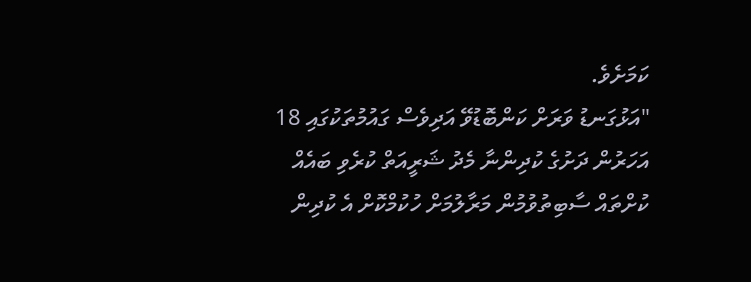ކަމަށެވެ.
"އަޅުގަނޑު ވަރަށް ކަންބޮޑުވޭ އަދިވެސް ގައުމުތަކުގައި 18 އަހަރުން ދަށުގެ ކުދިންނާ މެދު ޝަރީއަތް ކުރެވި ބައެއް ކުށްތައް ސާބިތުވުމުން މަރާލުމަށް ހުކުމްކޮށް އެ ކުދިން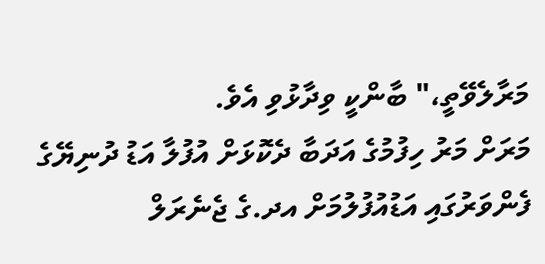މަރާލެވޭތީ،" ބާންކީ ވިދާޅުވި އެވެ.
މަރަށް މަރު ހިފުމުގެ އަދަބާ ދެކޮޅަށް އުފުލާ އަޑު ދުނިޔޭގެ ފެންވަރުގައި އަޑުއުފުލުމަށް އދ.ގެ ޖެނެރަލް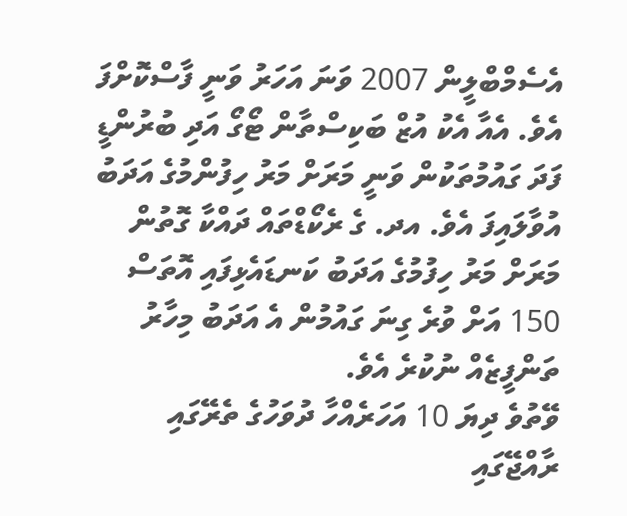އެސެމްބްލީން 2007 ވަނަ އަހަރު ވަނީ ފާސްކޮށްފަ އެވެ. އެއާ އެކު އުޒް ބަކިސްތާން ޓޯގޯ އަދި ބުރުންޑީ ފަދަ ގައުމުތަކުން ވަނީ މަރަށް މަރު ހިފުންމުގެ އަދަބު އުވާލައިފަ އެވެ. އދ. ގެ ރެކޯޑްތައް ދައްކާ ގޮތުން މަރަށް މަރު ހިފުމުގެ އަދަބު ކަނޑައެޅިފައި އޮތަސް 150 އަށް ވުރެ ގިނަ ގައުމުން އެ އަދަބު މިހާރު ތަންފީޒެއް ނުކުރެ އެވެ.
ވޭތުވެ ދިޔަ 10 އަހަރެއްހާ ދުވަހުގެ ތެރޭގައި ރާއްޖޭގައި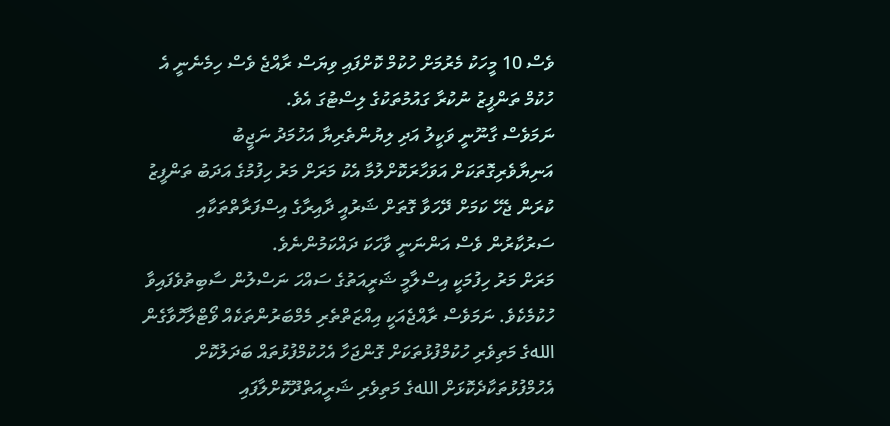ވެސް 10 މީހަކު މެރުމަށް ހުކުމް ކޮށްފައި ވިޔަސް ރާއްޖެ ވެސް ހިމެނެނީ އެ ހުކުމް ތަންފީޒު ނުކުރާ ގައުމުތަކުގެ ލިސްޓުގަ އެވެ.
ނަމަވެސް ގާނޫނީ ވަކީލު އަދި ލިޔުންތެރިޔާ އަހުމަދު ނަޖީބު އަނިޔާވެރިގޮތަކަށް އަވަހާރަކޮށްލުމާ އެކު މަރަށް މަރު ހިފުމުގެ އަދަބު ތަންފީޒު ކުރަން ޖެހޭ ކަމަށް ދޭހަވާ ގޮތަށް ޝަރުއީ ދާއިރާގެ އިސްފަރާތްތަކާއި ސަރުކާރުން ވެސް އަންނަނީ ވާހަކަ ދައްކަމުންނެވެ.
މަރަށް މަރު ހިފުމަކީ އިސްލާމީ ޝަރީއަތުގެ ސައްހަ ނަސްލުން ސާބިތުވެފައިވާ ހުކުމެކެވެ. ނަމަވެސް ރާއްޖެއަކީ އިއްޒަތްތެރި މެމްބަރުންތަކެއް ވޯޓްލާހޮވާގެން اللهގެ މަތިވެރި ހުކުމްފުޅުތަކަށް ގޮންޖަހާ އެހުކުމްފުޅުތައް ބަދަލުކޮށް އެހުމްފުޅުތަކާދެކޮޅަށް اللهގެ މަތިވެރި ޝަރީއަތްދޫކޮށްލާފައި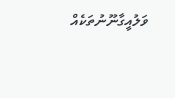ވަލުއީގާނޫނުތަކެއް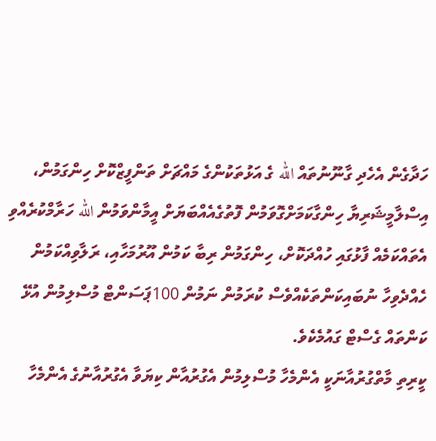ހަދާގެން އެހެދި ގާނޫނުތައް الله ގެ އަޅުތަކުންގެ މައްޗަށް ތަންފީޒްކޮށް ހިންގަމުން، އިސްލާމީޝަރިޔާ ހިންގާކަމަށްގޮވަމުން ފޮތުގެއެއްބަޔަށް އީމާންވަމުން الله ހަރާމްކުރެއްވި އެތައްކަމެއް ފާޅުގައި ހުއްދަކޮށް، ހިންގަމުން ރިބާ ކަމުން އޫރުމަހާއި، ރަލާވިއްކަމުން ހެއްދެވިހާ ނުބައިކަންތަކެއްވެސް ކުރަމުން ނަމުން 100ޕަސަންޓް މުސްލިމުން އުޅޭ ކަންތައް ގެސްޓް ގައުމެކެވެ.
ކީރިތި މާތްގުރުއާނަކީ އެންމެހާ މުސްލިމުން އެގުރުއާން ކިޔަވާ އެގުރުއާނުގެ އެންމެހާ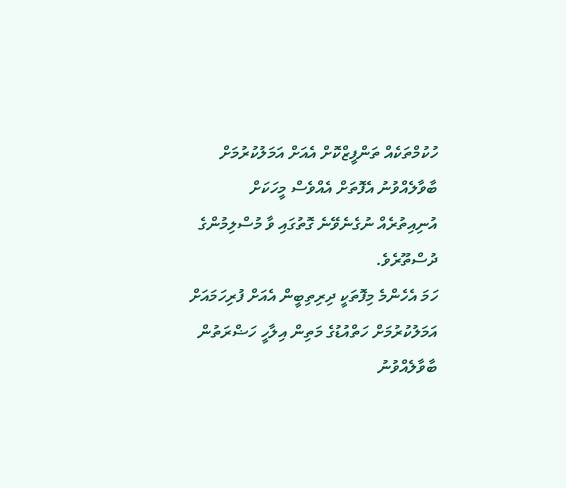ހުކުމްތަކެއް ތަންފީޒްކޮށް އެއަށް އަމަލުކުރުމަށް ބާވާލެއްވުނު އެފޮތަށް އެއްވެސް މީހަކަށް އުނިއިތުރެއް ނުގެނެވޭނެ ގޮތުގައި ވާ މުސްލިމުންގެ ދުސްތޫރެވެ.
ހަމަ އެހެންމެ މިފޮތަކީ ދިރިތިބީން އެއަށް ފުރިހަމައަށް އަމަލުކުރުމަށް ހަތްއުޑުގެ މަތިން އިލާހީ ހަޟްރަތުން ބާވާލެއްވުނު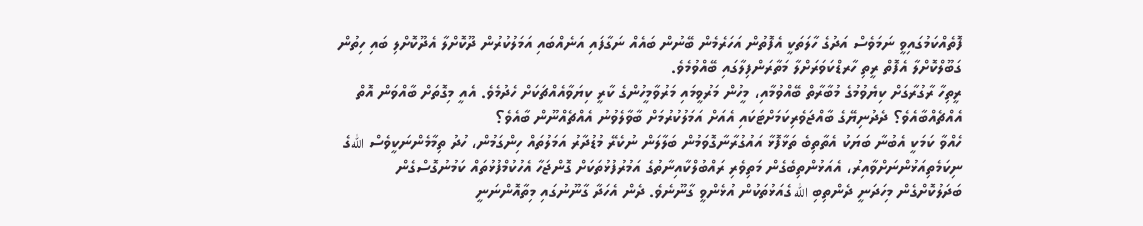ފޮތެއްކަމުގައިވީ ނަމަވެސް އަދުގެ ހާލަތަކީ އެފޮތުން އަހަރެމެން ބޭނުން ބައެއް ނަގާފައި އަނެއްބައި އަމަލުކުރުން ދޫކޮށްލާ އެދޫކޮށްލި ބައި ހިތުން ގަބޫލްކޮށްލާ އެފޮތް ރީތި ހާރޑްކަވަރަށްލާ މަތާރަންފިލާގައި ބޭއްވުމެވެ.
ރީތިހާ ރާގުރާގަށް ކިޔެވުމުގެ މުބާރާތް ބޭއްވުމާއި، މީހުން މަރުވީމައި މަރުވާމީހުންގެ ކާރީ ކިޔަވާއެއްޗަކަށް ހެދުމެވެ. އެއީ މިގޮތަށް ބާއްވަން އޮތް އެއްޗެއްބާއެވެ؟ ދެދުނިޔޭގެ ބާއްޖަވެރިކަމަށްޓަކައި އެއަށް އަމަލުކުރުމަށް ބާވާލެވުނު އެއްޗެއްނޫން ބާއެވެ؟
ހެއްވާ ކަމަކީ އެބުނާ ބަޔަކު އެތާތިބެ ތަޅާފޮޅާ އައުގުރާނާގޮވަމުން ބަލާލަން ނުކެރޭ މުޑުދާރު އަމަލުތައް ހިންގަމުން، ހުދު ތިމާމެންނަކީވެސް اللهގެ ނިކަމެތިއަޅުންނަށްވާއިރު، އެއަޅުންތިބެގެން މަތިވެރި ރައްބުލްކާއިނާތުގެ އަމުރުފުޅުތަކަށް ގޮންޖަހާ އެހުކުމްފުޅުތައް ކަމުނުގޮސްގެން ބަދަލުކޮށްގެން މިހަދަނީ ދެންތިބި الله ގެއަޅުތަކުން އުޅެންވީ ގާނޫނެވެ. ދެން އެހަދާ ގާނޫނުގައި މިތާއޮންނަނީ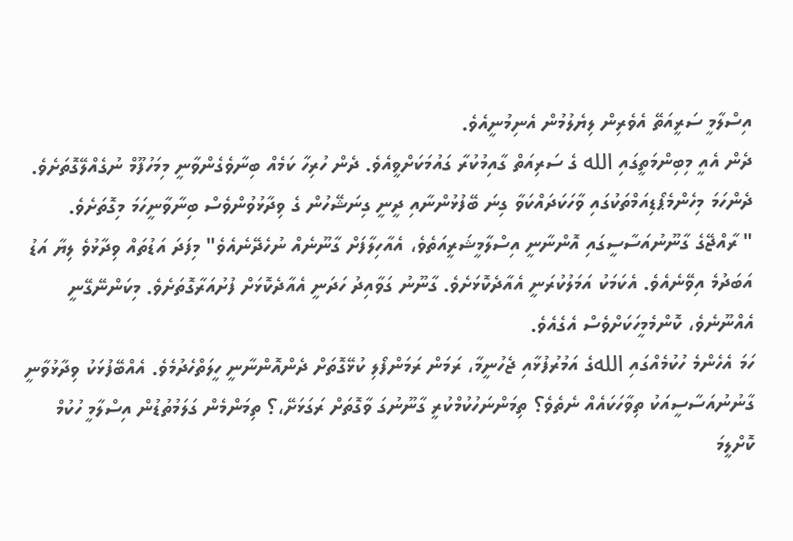އިސްލާމީ ސަރީއަތޭ އެވެރިން ލިޔެލުމުން އެނިމުނީއެވެ.
ދެން އެއީ މިބިންމަތީގައި الله ގެ ސަރިއަތް ގާއިމުކުރާ ގައުމަކަށްވީއެވެ. ދެން ހުރިހާ ކަމެއް ބިނާވެގެންވާނީ މިމަހުފޫމް ނުގެއްލޭގޮތަށެވެ. ދެންހަމަ މިހެންމެޕޯޑިއަމްތަކުގައި ވާހަކަދައްކަވާ ގިނަ ބޭފުޅުންނާއި ދީނީ ގިނަޝޭހުން ގެ ވިދާޅުވުންވެސް ބިނާވާނީހަމަ މިގޮތަށެވެ.
" ރާއްޖޭގެ ގާނޫނުއަސާސީގައި އޮންނާނީ އިސްލާމީޝަރީއަތެވެ، އެއާހިލާފަށް ގާނޫނެއް ނުހެދޭނެއެވެ" މިފަދަ އަޑުތައް ވިދާޅުވެ ލިޔާ އަޑު އަބަދުމެ އިވޭނެއެވެ. އެކަމަކު އަމަލުކުރަނީ އެއާދެކޮޅަށެވެ. ގާނޫނު ގަވާއިދު ހަދަނީ އެއާދެކޮޅަށް ފުށުއަރާގޮތަށެވެ. މިކަންނޭގޭނީ އެއްނޫނެވެ، ކޮންމެމީހަކަށްވެސް އެގެއެވެ.
ހަމަ އެހެންމެ ހުކުމެއްގައި اللهގެ އަމުރުފުޅާއި ޖެހުނީމާ، ރަމަން ރަމަންފޯލި ކުޅޭގޮތަށް ދެންއޮންނާނީ ހީލަތްހެދުމެވެ. އެއްބޭފުޅަކު ވިދާޅުވާނީ ގާނުނުއަސާސީއަކު ތިވާހަކައެއް ނެތެވެ؟ ތިމަންނަހުކުމްކުރީ ގާނޫނުގަ ވާގޮތަށް ރަގަޅަށޭ،؟ ތިމަންމެން ގަލަމުތުޑުން އިސްލާމީ ހުކުމް ކޮށްލީމަ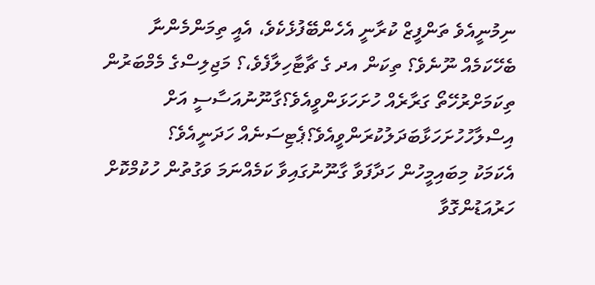ނިމުނީއެވެ ތަންފީޒް ކުރާނީ އެހެންބޭފުޅެކެވެ، އެއީ ތިމަންމެންނާ ބެހޭކަމެއް ނޫނެވެ؟ ތިކަން އދ ގެ ޗާޓާހިލާފެވެ،؟ މަޖިލިސްގެ މެމްބަރުން ތިކަމަށްރުހޭތޯ ގަރާރެއް ހުށަހަޅަންވީއެވެ؟ގާނޫނުއަސާސީ އަށް އިސްލާހުހުށަހަޅާބަދަލުކުރަންވީއެވެ؟ޕެޓިސަނެއް ހަދަނީއެވެ؟
އެކަމަކު މިބައިމީހުން ހަދާފަވާ ގާނޫނުގައިވާ ކަމެއްނަމަ ވަގުތުން ހުކުމްކޮށް ހަރުއަޑުންގޮވާ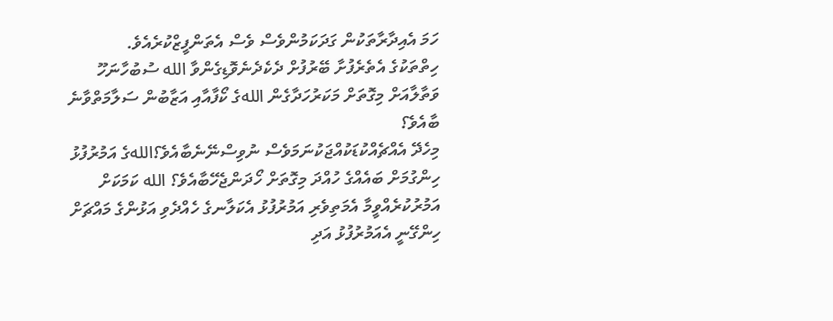ހަމަ އެއިދާރާތަކުން ގަދަކަމުންވެސް ވެސް އެތަންފީޒްކުރެއެވެ.
ހިތްތަކުގެ އެތެރެފުށާ ބޭރުފުށް ދެކެދެނެވޮޑިގެންވާ الله ސުބުހާނަހޫ ވަތާލާއަށް މިގޮތަށް މަކަރުހަދާގެން اللهގެ ކޯފާއާއި އަޒާބުން ސަލާމަތްވާނެ ބާއެވެ؟
މިހެދޭ އެއްޗެއްކުޑަކުއްޖަކުނަމަވެސް ނުވިސްނޭނެބާއެވެ؟اللهގެ އަމުރުފުޅު ހިންގުމަށް ބައެއްގެ ހުއްދަ މިގޮތަށް ހޯދަންޖެހޭބާއެވެ؟ الله ކަމަކަށް އަމުރުކުރެއްވީމާ އެމަތިވެރި އަމުރުފުޅު އެކަލާނގެ ހެއްދެވި އަޅުންގެ މައްޗަށް ހިންގޭނީ އެއަމުރުފުޅު އަދި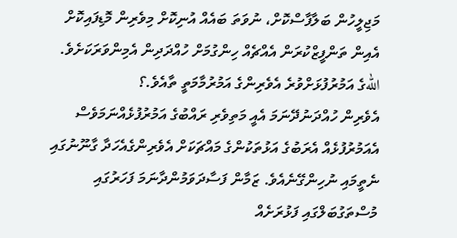މަޖިލީހުން ބަލާފާސްކޮށް، ނުވަތަ ބައެއް އުނިކޮށް މިވެރިން މޮޑިފައިކޮށް އެއިން ތަންފީޒްކުރަން އެއްޗެއް ހިންގުމަށް ހުއްދަދިން އެމިންވަރަކަށެވެ. اللهގެ އަމުރުފުޅަށްވުރެ އެވެރިންގެ އަމުރުމާމަތީ ތާއެވެ.؟
އެވެރިން ހުއްދަނުދޭނަމަ އެއީ މަތިވެރި ރައްބުގެ އަމުރުފުޅެއްނަމަވެސް އެއަމުރުފުޅެއް އެރަބުގެ އަޅުތަކުންގެ މައްޗަކަށް އެވެރިންގެއެހަދާ ގާނޫނުގައި ނެތީމައި ނުހިންގޭނެއެވެ. ޒަމާން ފަސާދަވަމުންދާނަމަ ފަހަރުގައި މުސްތަގުބަލްގައި ފަޅުރަށެއް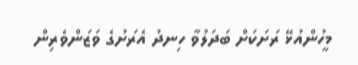މީހުންއުޅޭ ރަށަކަށް ބަދަލުވާ ހިނދު އެރަށުގެ ވަޒަންވެރިން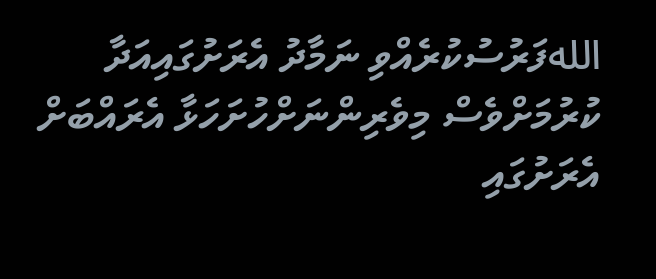اللهފަރުސުކުރެއްވި ނަމާދު އެރަށުގައިއަދާ ކުރުމަށްވެސް މިވެރިންނަށްހުށަހަޅާ އެރައްބަށް އެރަށުގައި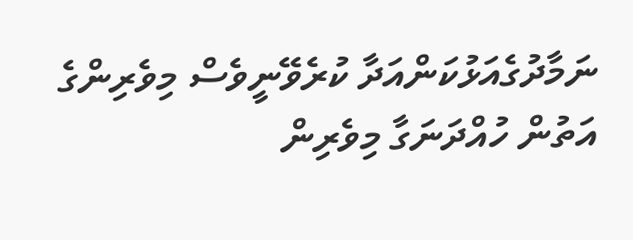ނަމާދުގެއަޅުކަންއަދާ ކުރެވޭނީވެސް މިވެރިންގެ އަތުން ހުއްދަނަގާ މިވެރިން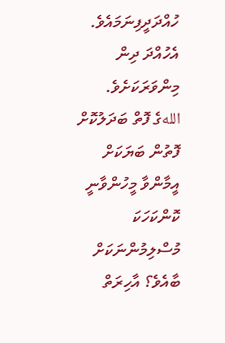ހުއްދަދީފިނަމައެވެ. އެހުއްދަ ދިން މިންވަރަކަށެވެ.
اللهގެ ފޮތް ބަދަލުކޮށް ފޮތުން ބަޔަކަށް އީމާންވާ މީހުންވާނީ ކޮންކަހަކަ މުސްލިމުންނަކަށް ބާއެވެ؟ އާހިރަތް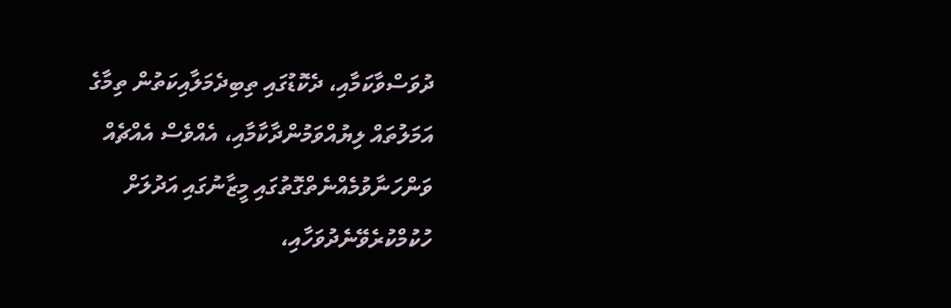ދުވަސްވާކަމާއި، ދެކޮޑުގައި ތިބިދެމަލާއިކަތުން ތިމާގެ އަމަލުތައް ލިޔުއްވަމުންދާކާމާއި، އެއްވެސް އެއްޗެއް ވަންހަނާވުމެއްނެތްގޮތުގައި މީޒާނުގައި އަދުލަށް ހުކުމްކުރެވޭނެދުވަހާއި،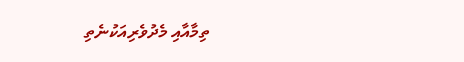ތިމާއާއި މެދުވެރިއަކުނެތި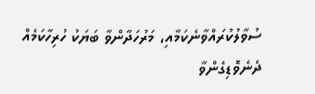ސުވާލުކުރައްވާނެކަމާއި، މަރުހަދާންވާ ބަޔަކު ހުރިހާކަމެއް ދެނެވޮޑިގެންވާ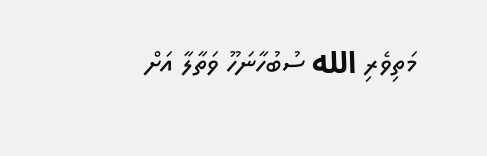މަތިވެރި الله ސުބުހާނަހޫ ވަތާލާ އަށް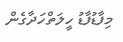މިފާޑުފާޑު ހީލަތްހަދާގެން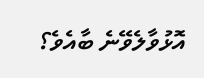އޮޅުވާލެވޭނެ ބާއެވެ؟